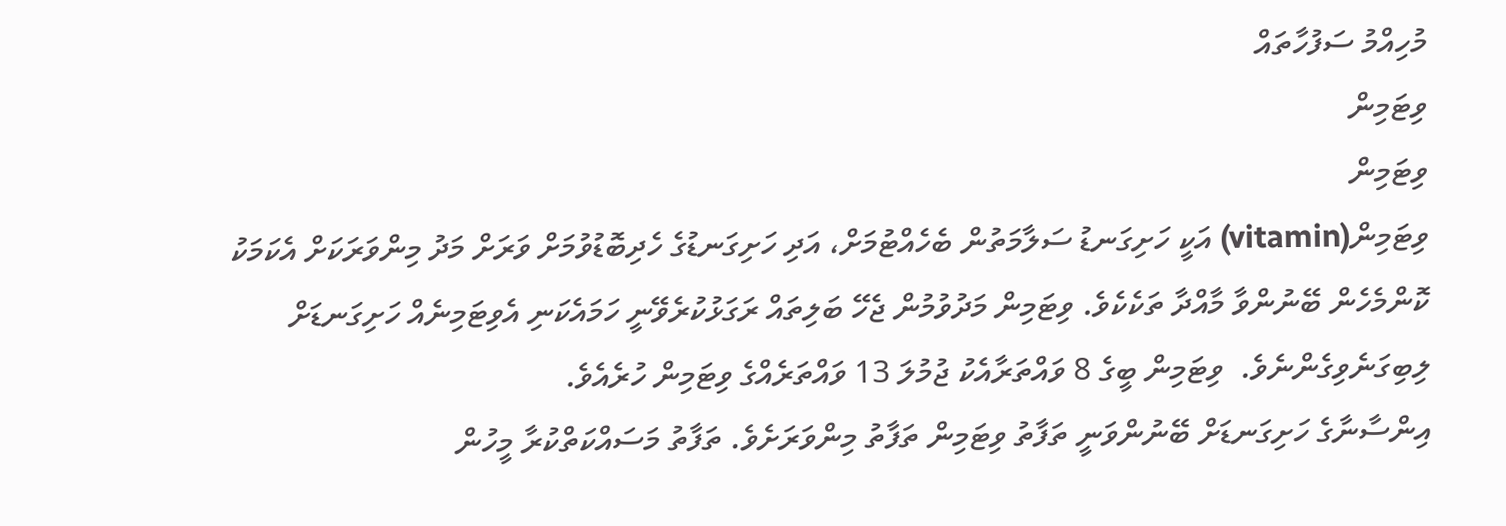މުހިއްމު ސަފުހާތައް
ވިޓަމިން
ވިޓަމިން
ވިޓަމިން(vitamin) އަކީ ހަށިގަނޑު ސަލާމަތުން ބެހެއްޓުމަށް، އަދި ހަށިގަނޑުގެ ހެދިބޮޑުވުމަށް ވަރަށް މަދު މިންވަރަކަށް އެކަމަކު ކޮންމެހެން ބޭނުންވާ މާއްދާ ތަކެކެވެ. ވިޓަމިން މަދުވުމުން ޖެހޭ ބަލިތައް ރަގަޅުކުރެވޭނީ ހަމައެކަނި އެވިޓަމިނެއް ހަށިގަނޑަށް ލިބިގަނެވިގެންނެވެ.  ވިޓަމިން ބީގެ 8 ވައްތަރާއެކު ޖުމުލަ 13 ވައްތަރެއްގެ ވިޓަމިން ހުރެއެވެ.
އިންސާނާގެ ހަށިގަނޑަށް ބޭނުންވަނީ ތަފާތު ވިޓަމިން ތަފާތު މިންވަރަށެވެ. ތަފާތު މަސައްކަތްކުރާ މީހުން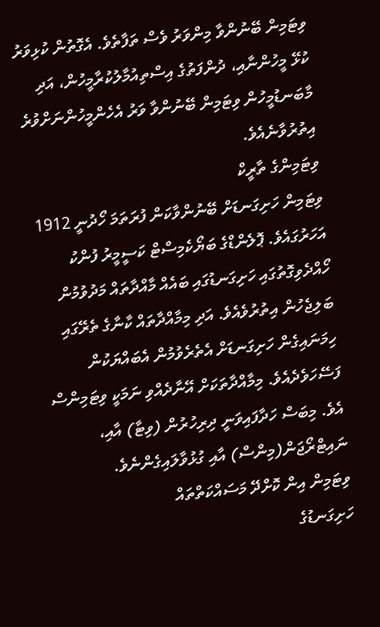ވިޓަމިން ބޭނުންވާ މިންވަރު ވެސް ތަފާތެވެ. އެގޮތުން ކުޅިވަރު ކުޅޭ މީހުންނާއި، ދުންފަތުގެ އިސްތިއުމާލުކުރާމީހުން، އަދި މާބަނޑުމީހުން ވިޓަމިން ބޭނުންވާ ވަރު އެހެންމީހުންނަށްވުރެ އިތުރުވާނެއެވެ.
ވިޓަމިންގެ ތާރީކް
ވިޓަމިން ހަށިގަނޑަށް ބޭނުންވާކަން ފުރަތަމަ ހޯދުނީ 1912 އަހަރުގައެވެ. ޕޮލެންޑްގެ ބަޔޯކެމިސްޓް ކަސީމީރު ފުންކު ހޯއްދެވިގޮތުގައި ހަށިގަނޑުގައި ބައެއް މާއްދާތައް މަދުވުމުން ބަލިޖެހުން އިތުރުވެއެވެ. އަދި މިމާއްދާތައް ކާނާގެ ތެރޭގައި ހިމަނައިގެން ހަށިގަނޑަށް އެތެރެވުމުން އެބައްޔަކުން ފަސޭހަވެދެއެވެ. މިމާއްދާތަކަށް އޭނާދެއްވި ނަމަކީ ވިޓަމިންސް އެވެ. މިބަސް ހަދާފައިވަނީ ދިރިހުރުން (ވިޓާ) އާއި، ނައިޓްރޯޖަން(މިންސް) އާއި ގުޅުވާލައިގެންނެވެ.
ވިޓަމިން އިން ކޮށްދޭ މަސައްކަތްތައް
ހަށިގަނޑުގެ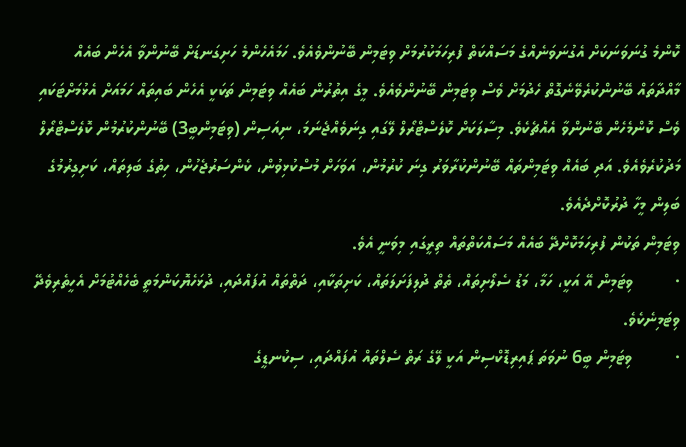ކޮންމެ ގުނަވަނަކަށް އެގުނަވަނެއްގެ މަސައްކަތް ފުރިހަމަކުރުމަށް ވިޓަމިން ބޭނުންވެއެވެ. ހަމައެހެންމެ ހަށިގަނޑަށް ބޭނުންވާ އެހެން ބައެއް މާއްދާތައް ބޭނުންކުރެވޭނެގޮތް ހެދުމަށް ވެސް ވިޓަމިން ބޭނުންވެއެވެ. މީގެ އިތުރުން ބައެއް ވިޓަމިން ތަކަކީ އެހެން ބައިތައް ހަމައަށް އެޅުމަށްޓަކައި ވެސް ކޮންމެހެން ބޭނުންވާ އެއްޗެކެވެ. މިސާލަކަށް ކޮލެސްޓްރޯލް ލޭގައި ގިނަވެއްޖެނަމަ، ނިއަސިން (ވިޓަމިންބީ3) ބޭނުންކުރުމުން ކޮލެސްޓްރޯލް މަދުކުރެވެއެވެ. އަދި ބައެއް ވިޓަމިންތައް ބޭނުންކުރާވަރު ގިނަ ކުރުމުން، އަވަހަށް މުސްކުޅިވުން، ކެންސަރުޖެހުން، ހިތުގެ ބަލިތައް، ކަށިގިރުމުގެ ބަލިން މީހާ ދުރުކޮށްދެއެވެ.
ވިޓަމިން ތަކުން ފުރިހަމަކޮށްދޭ ބައެއް މަސައްކަތްތައް ތިރީގައި މިވަނީ އެވެ.
·         ވިޓަމިން އޭ އަކީ، ހަމާ، މަޑު ސެލޯށިތައް، ތެތް ދުލިފަށަލަތައް، ކަށިތަކާއި، ދަތްތައް އުފައްދައި، ދުޅަހެޔޮކަންމަތީ ބެހެއްޓުމަށް އެހީތެރިވެދޭ ވިޓަމިނެކެވެ.
·         ވިޓަމިން ބީ6 ނުވަތަ ޕައިރިޑޮކްސިން އަކީ ލޭގެ ރަތް ސެލްތައް އުފައްދައި، ސިކުނޑީގެ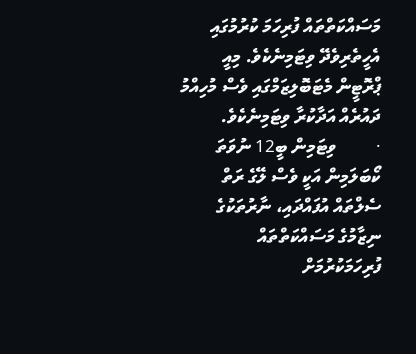މަސައްކަތްތައް ފުރިހަމަ ކުރުމުގައި އެހީތެރިވެދޭ ވިޓަމިނެކެވެ. މިއީ ޕްރޮޓީން މެޓަބޮލިޒަމްގައި ވެސް މުހިއްމު ދައުރެއް އަދާކުރާ ވިޓަމިނެކެވެ.
·         ވިޓަމިން ބީ12 ނުވަތަ ކޯބަލަމިން އަކީ ވެސް ލޭގެ ރަތް ސެލްތައް އުފައްދައި، ނާރުތަކުގެ ނިޒާމުގެ މަސައްކަތްތައް ފުރިހަމަކުރުމަށް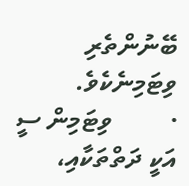ބޭނުންތެރި ވިޓަމިނެކެވެ.
·         ވިޓަމިން ސީ އަކީ ދަތްތަކާއި،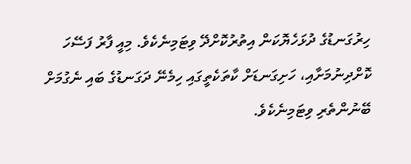ހިރުގަނޑުގެ ދުޅަހެޔޮކަން އިތުރުކޮށްދޭ ވިޓަމިނެކެވެ. މިއީ ފާރު ފަސޭހަ ކޮށްދިނުމަށާއި، ހަށިގަނޑަށް ކާތަކެތީގައި ހިމެނޭ ދަގަނޑުގެ ބައި ނެގުމަށް ބޭނުންތެރި ވިޓަމިނެކެވެ.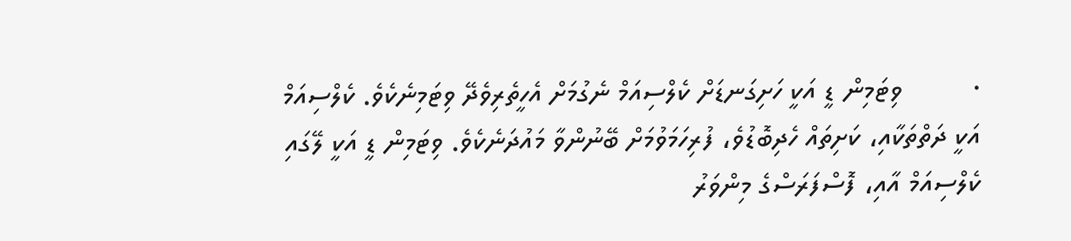·         ވިޓަމިން ޑީ އަކީ ހަށިގަނޑަށް ކެލްސިއަމް ނެގުމަށް އެހީތެރިވެދޭ ވިޓަމިނެކެވެ. ކެލްސިއަމް އަކީ ދަތްތަކާއި، ކަށިތައް ހެދިބޮޑުވެ، ފުރިހަމަވުމަށް ބޭނުންވާ މައުދަނެކެވެ. ވިޓަމިން ޑީ އަކީ ލޭގައި ކެލްސިއަމް އާއި، ފޮސްފަރަސްގެ މިންވަރު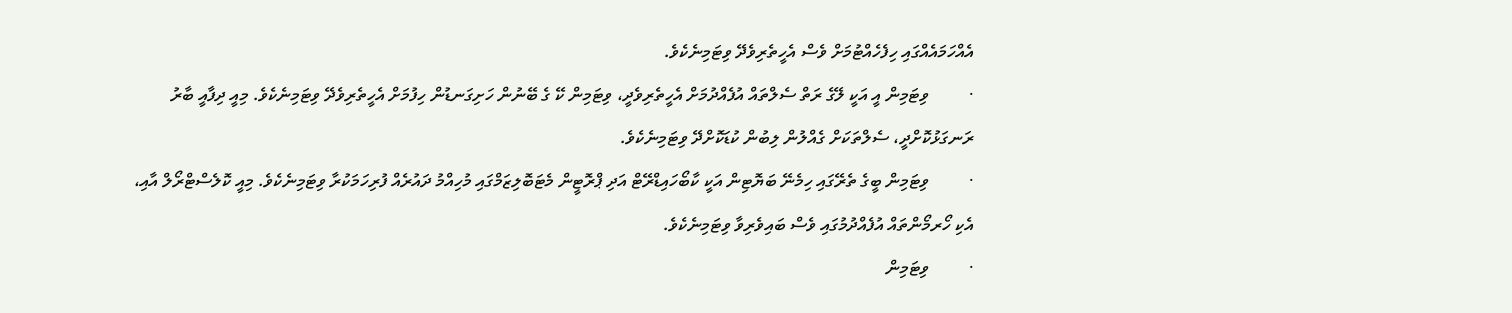އެއްހަމައެއްގައި ހިފެހެއްޓުމަށް ވެސް އެހީތެރިވެދޭ ވިޓަމިނެކެވެ.
·         ވިޓަމިން އީ އަކީ ލޭގެ ރަތް ސެލްތައް އުފެއްދުމަށް އެހީތެރިވެދީ، ވިޓަމިން ކޭ ގެ ބޭނުން ހަށިގަނޑުން ހިފުމަށް އެހީތެރިވެދޭ ވިޓަމިނެކެވެ. މިއީ ދިފާއީ ބާރު ރަނގަޅުކޮށްދީ، ސެލްތަކަށް ގެއްލުން ލިބުން ކުޑަކޮށްދޭ ވިޓަމިނެކެވެ.
·         ވިޓަމިން ބީގެ ތެރޭގައި ހިމެނޭ ބަޔޮޓިން އަކީ ކާބޯހައިޑްރޭޓް އަދި ޕްރޮޓީން މެޓަބޮލިޒަމްގައި މުހިއްމު ދައުރެއް ފުރިހަމަކުރާ ވިޓަމިނެކެވެ. މިއީ ކޮލެސްޓްރޯލް އާއި، އެކި ހޯރމޯންތައް އުފެއްދުމުގައި ވެސް ބައިވެރިވާ ވިޓަމިނެކެވެ.
·         ވިޓަމިން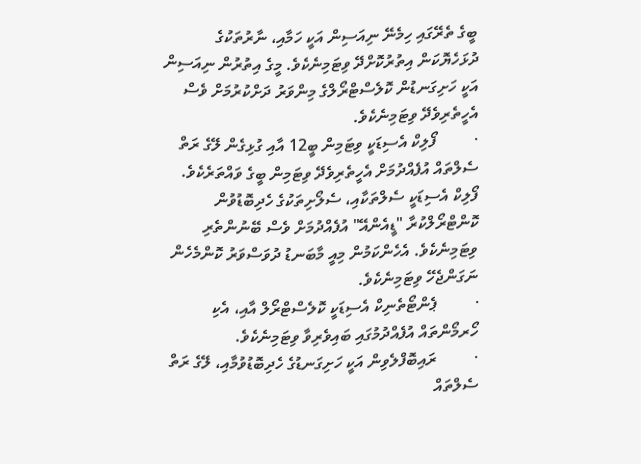ބީގެ ތެރޭގައި ހިމެނޭ ނިއަސިން އަކީ ހަމާއި، ނާރުތަކުގެ ދުޅަހެޔޮކަން އިތުރުކޮށްދޭ ވިޓަމިނެކެވެ. މީގެ އިތުރުން ނިއަސިން އަކީ ހަށިގަނޑުން ކޮލެސްޓްރޯލްގެ މިންވަރު ދަށްކުރުމަށް ވެސް އެހީތެރިވެދޭ ވިޓަމިނެކެވެ.
·         ފޯލިކް އެސިޑަކީ ވިޓަމިން ބީ12 އާއި ގުޅިގެން ލޭގެ ރަތް ސެލްތައް އުފެއްދުމަށް އެހީތެރިވެދޭ ވިޓަމިން ބީގެ ވައްތަރެކެވެ. ފޯލިކް އެސިޑަކީ ސެލްތަކާއި، ސެލޯށިތަކުގެ ހެދިބޮޑުވުން ކޮންޓްރޯލްކުރާ "ޑީއެންއޭ" އުފެއްދުމަށް ވެސް ބޭނުންތެރި ވިޓަމިނެކެވެ. އެހެންކަމުން މިއީ މާބަނޑު ދުވަސްވަރު ކޮންމެހެން ނަގަންޖެހޭ ވިޓަމިނެކެވެ.
·         ޕެންޓޯތެނިކް އެސިޑަކީ ކޮލެސްޓްރޯލް އާއި، އެކި ހޯރމޯންތައް އުފެއްދުމުގައި ބައިވެރިވާ ވިޓަމިނެކެވެ.
·         ރައިބޮފްލެވިން އަކީ ހަށިގަނޑުގެ ހެދިބޮޑުވުމާއި، ލޭގެ ރަތް ސެލްތައް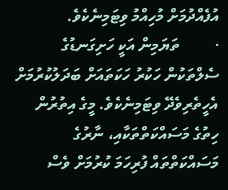އުފެއްދުމަށް މުހިއްމު ވިޓަމިނެކެވެ.
·         ތަޔަމިން އަކީ ހަށިގަނޑުގެ ސެލްތަކުން ހަކުރު ހަކަތައަށް ބަދަލުކުރުމަށް އެހީތެރިވެދޭ ވިޓަމިނެކެވެ. މީގެ އިތުރުން ހިތުގެ މަސައްކަތްތަކާއި، ނާރުގެ މަސައްކަތްތައް ފުރިހަމަ ކުރުމަށް ވެސް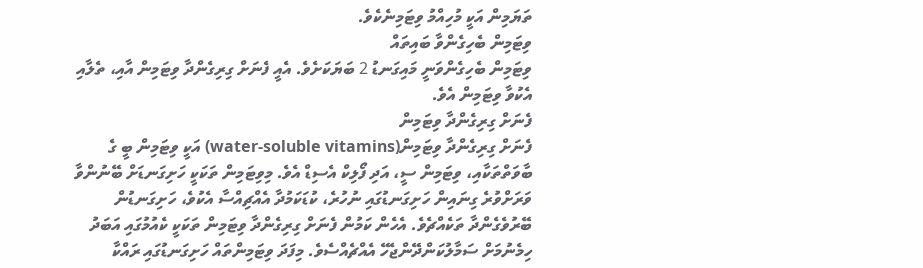ތަޔަމިން އަކީ މުހިއްމު ވިޓަމިނެކެވެ.
ވިޓަމިން ބެހިގެންވާ ބައިތައް
ވިޓަމިން ބެހިގެންވަނީ މައިގަނޑު 2 ބަޔަކަށެވެ. އެއީ ފެނަށް ގިރިގެންދާ ވިޓަމިން އާއި، ތެލާއި އެކުވާ ވިޓަމިން އެވެ.
ފެނަށް ގިރިގެންދާ ވިޓަމިން
ފެނަށް ގިރިގެންދާ ވިޓަމިން(water-soluble vitamins) އަކީ ވިޓަމިން ބީ ގެ ބާވަތްތަކާއި، ވިޓަމިން ސީ، އަދި ފޯލިކް އެސިޑް އެވެ. މިވިޓަމިން ތަކަކީ ހަށިގަނޑަށް ބޭނުންވާ ވަރަށްވުރެ ގިނައިން ހަށިގަނޑުގައި ނުހުރެ، ކުޑަކަމުދާ އެއްޗިއްސާ އެކުވެ، ހަށިގަނޑުން ބޭރުވެގެންދާ ތަކެއްޗެވެ. އެހެން ކަމުން ފެނަށް ގިރިގެންދާ ވިޓަމިން ތަކަކީ ކެއުމުގައި އަބަދު ހިމެނުމަށް ސަމާލުކަންދޭންޖެހޭ އެއްޗެއްސެވެ. މިފަދަ ވިޓަމިންތައް ހަށިގަނޑުގައި ރައްކާ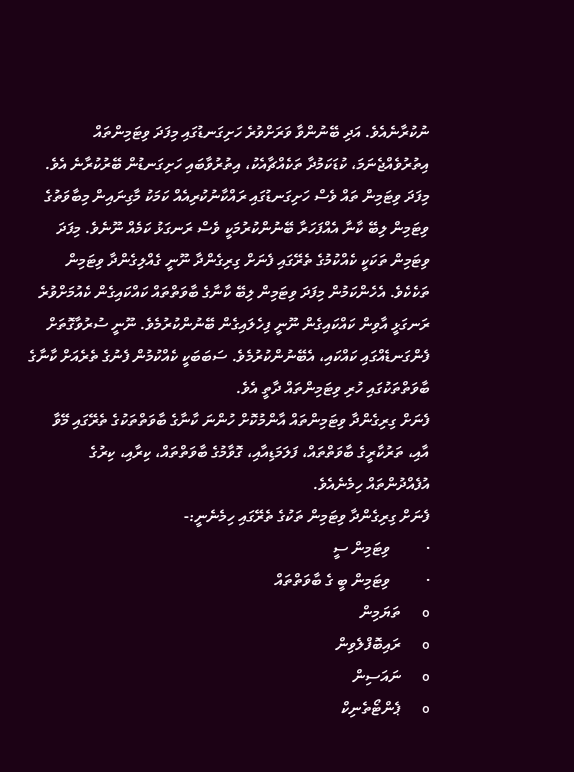ނުކުރާނެއެވެ. އަދި ބޭނުންވާ ވަރަށްވުރެ ހަށިގަނޑުގައި މިފަދަ ވިޓަމިންތައް އިތުރުވެއްޖެނަމަ، ކުޑަކަމުދާ ތަކެއްޗާއެކު، އިތުރުވާބައި ހަށިގަނޑުން ބޭރުކުރާނެ އެވެ. މިފަދަ ވިޓަމިން ތައް ވެސް ހަށިގަނޑުގައި ރައްކާނުކުރިއެއް ކަމަކު މާގިނައިން މިބާވަތުގެ ވިޓަމިން ލިބޭ ކާނާ އެއްފަހަރާ ބޭނުންކުރުމަކީ ވެސް ރަނގަޅު ކަމެއް ނޫނެވެ. މިފަދަ ވިޓަމިން ތަކަކީ ކެއްކުމުގެ ތެރޭގައި ފެނަށް ގިރިގެންދާ ނޫނީ ގެއްލިގެންދާ ވިޓަމިން ތަކެކެވެ. އެހެންކަމުން މިފަދަ ވިޓަމިން ލިބޭ ކާނާގެ ބާވަތްތައް ކައްކައިގެން ކެއުމަށްވުރެ ރަނގަޅީ އާވިން ކައްކައިގެން ނޫނީ ފިހެލައިގެން ބޭނުންކުރުމެވެ. ނޫނީ ސުރުވާގޮތަށް ފެންގަނޑެއްގައި ކައްކައި، އެބޭނުންކުރުމެވެ. ސަބަބަކީ ކެއްކުމުން ފެނުގެ ތެރެއަށް ކާނާގެ ބާވަތްތަކުގައި ހުރި ވިޓަމިންތައް ދާތީ އެވެ.
ފެނަށް ގިރިގެންދާ ވިޓަމިންތައް އާންމުކޮށް ހުންނަ ކާނާގެ ބާވަތްތަކުގެ ތެރޭގައި މޭވާ އާއި، ތަރުކާރީގެ ބާވަތްތައް، ފަލަމަޑިއާއި، ގޮވާމުގެ ބާވަތްތައް، ކިރާއި، ކިރުގެ އުފެއްދުންތައް ހިމެނެއެވެ.
ފެނަށް ގިރިގެންދާ ވިޓަމިން ތަކުގެ ތެރޭގައި ހިމެނެނީ:-
·         ވިޓަމިން ސީ
·         ވިޓަމިން ބީ ގެ ބާވަތްތައް
o       ތަޔަމިން
o       ރައިބޮފްލެވިން
o       ނައަސިން
o       ޕެންޓޯތެނިކް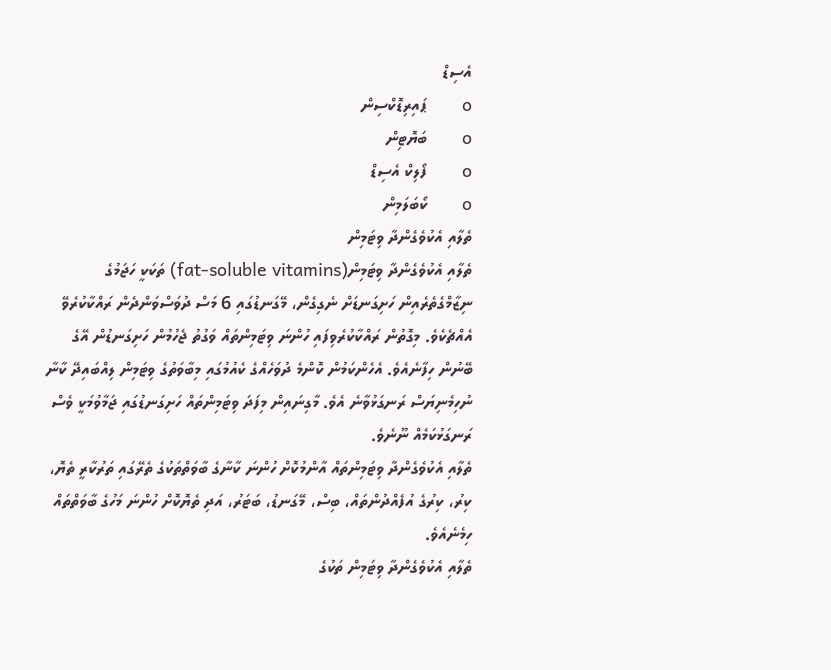އެސިޑް
o       ޕައިރިޑޮކްސިން
o       ބަޔޮޓިން
o       ފޯލިކް އެސިޑް
o       ކޯބަލަމިން
ތެލާއި އެކުވެގެންދާ ވިޓަމިން
ތެލާއި އެކުވެގެންދާ ވިޓަމިން(fat-soluble vitamins) ތަކަކީ ހަޖަމުގެ ނިޒާމްގެތެރެއިން ހަށިގަނޑަށް ނެގިގެން، މޭގަނޑުގައި 6 މަސް ދުވަސްވަންދެން ރައްކާކުރެވޭ އެއްޗެކެވެ. މިގޮތުން ރައްކާކުރެވިފައި ހުންނަ ވިޓަމިންތައް ވަގުތު ޖެހުމުން ހަށިގަނޑުން އޭގެ ބޭނުން ހިފާނެއެވެ. އެހެންކަމުން ކޮންމެ ދުވަހެއްގެ ކެއުމުގައި މިބާވަތުގެ ވިޓަމިން ލިއްބައިދޭ ކާނާ ނުހިމެނިޔަސް ރަނގަޅުވާނެ އެވެ. މާގިނައިން މިފަދަ ވިޓަމިންތައް ހަށިގަނޑުގައި ޖަމާވުމަކީ ވެސް ރަނގަޅުކަމެއް ނޫނެވެ.
ތެލާއި އެކުވެގެންދާ ވިޓަމިންތައް އާންމުކޮށް ހުންނަ ކާނާގެ ބާވަތްތަކުގެ ތެރޭގައި ތަރުކާރީ ތެޔޮ، ކިރު، ކިރުގެ އުފެއްދުންތައް، ބިސް، މޭގަނޑު، ބަޓަރު، އަދި ތެޔޮކޮށް ހުންނަ މަހުގެ ބާވަތްތައް ހިމެނެއެވެ.
ތެލާއި އެކުވެގެންދާ ވިޓަމިން ތަކުގެ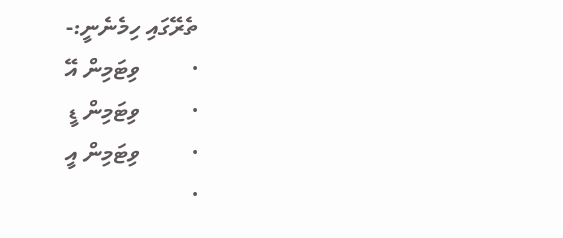ތެރޭގައި ހިމެނެނީ:-
·         ވިޓަމިން އޭ
·         ވިޓަމިން ޑީ
·         ވިޓަމިން އީ
·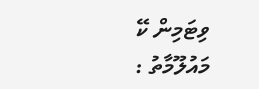ވިޓަމިން ކޭ
މައުލޫމާތު :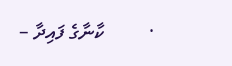·         ކާނާގެ ފައިދާ –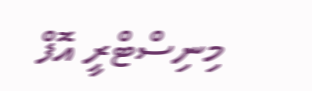މިނިސްޓްރީ އޮފް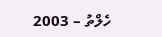ހެލްތު – 2003